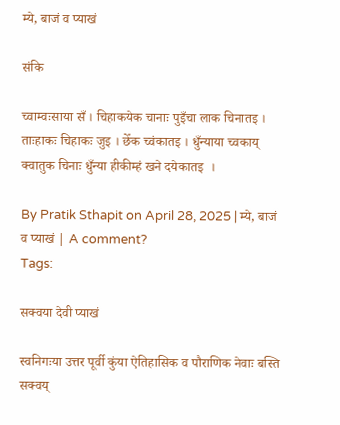म्ये, बाजं व प्याखं

संकि

च्वाम्वःसाया सँ । चिहाकयेक चानाः पुइँचा लाक चिनातइ । ताःहाकः चिहाकः जुइ । छेँक च्वंकातइ । धुँन्याया च्वकाय् क्वातुक चिनाः धुँन्या हीकीम्हं खने दयेकातइ  ।

By Pratik Sthapit on April 28, 2025 | म्ये, बाजं व प्याखं | A comment?
Tags:

सक्वया देवी प्याखं

स्वनिगःया उत्तर पूर्वी कुंया ऐतिहासिक व पौराणिक नेवाः बस्ति सक्वय्‌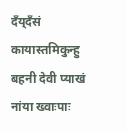दँय्‌दँसं कायास्तमिकुन्हु बहनी देवी प्याखं नांया ख्वाःपाः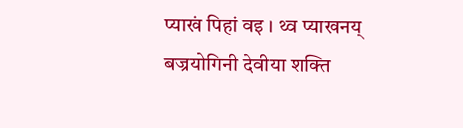प्याखं पिहां वइ । थ्व प्याखनय्‌ बज्रयोगिनी देवीया शक्ति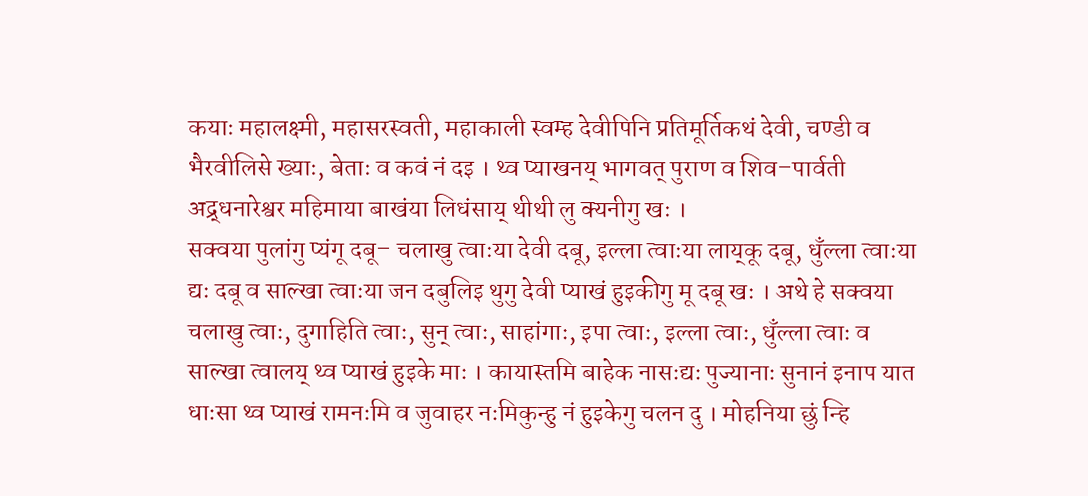कयाः महालक्ष्मी, महासरस्वती, महाकाली स्वम्ह देवीपिनि प्रतिमूर्तिकथं देवी, चण्डी व भैरवीलिसे ख्याः, बेताः व कवं नं दइ । थ्व प्याखनय्‌ भागवत् पुराण व शिव–पार्वती अद्र्धनारेश्वर महिमाया बाखंया लिधंसाय्‌ थीथी लु क्यनीगु खः ।
सक्वया पुलांगु प्यंगू दबू– चलाखु त्वाःया देवी दबू, इल्ला त्वाःया लाय्‌कू दबू, धुँल्ला त्वाःया द्यः दबू व साल्खा त्वाःया जन दबुलिइ थुगु देवी प्याखं हुइकीगु मू दबू खः । अथे हे सक्वया चलाखु त्वाः, दुगाहिति त्वाः, सुन् त्वाः, साहांगाः, इपा त्वाः, इल्ला त्वाः, धुँल्ला त्वाः व साल्खा त्वालय्‌ थ्व प्याखं हुइके माः । कायास्तमि बाहेक नासःद्यः पुज्यानाः सुनानं इनाप यात धाःसा थ्व प्याखं रामनःमि व जुवाहर नःमिकुन्हु नं हुइकेगु चलन दु । मोहनिया छुं न्हि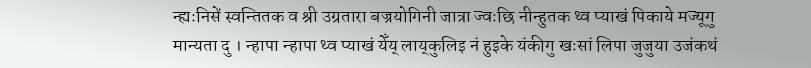न्ह्यःनिसें स्वन्तितक व श्री उग्रतारा बज्रयोगिनी जात्रा ज्वःछि नीन्हुतक थ्व प्याखं पिकाये मज्यूगु मान्यता दु । न्हापा न्हापा थ्व प्याखं येँय्‌ लाय्‌कुलिइ नं हुइके यंकीगु खःसां लिपा जुजुया उजंकथं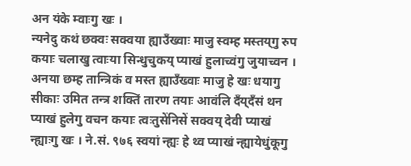अन यंके म्वाःगु खः ।
न्यनेदु कथं छक्वः सक्वया ह्याउँख्वाः माजु स्वम्ह मस्तय्‌गु रुप कयाः चलाखु त्वाःया सिन्धुचुकय्‌ प्याखं हुलाच्वंगु जुयाच्वन । अनया छम्ह तान्त्रिकं व मस्त ह्याउँख्वाः माजु हे खः धयागु सीकाः उमित तन्त्र शक्तिं तारण तयाः आवंलि दँय्‌दँसं थन प्याखं हुलेगु वचन कयाः त्वःतुसेंनिसें सक्वय्‌ देवी प्याखं न्ह्याःगु खः । ने.सं. ९७६ स्वयां न्ह्यः हे थ्व प्याखं न्ह्यायेधुंकूगु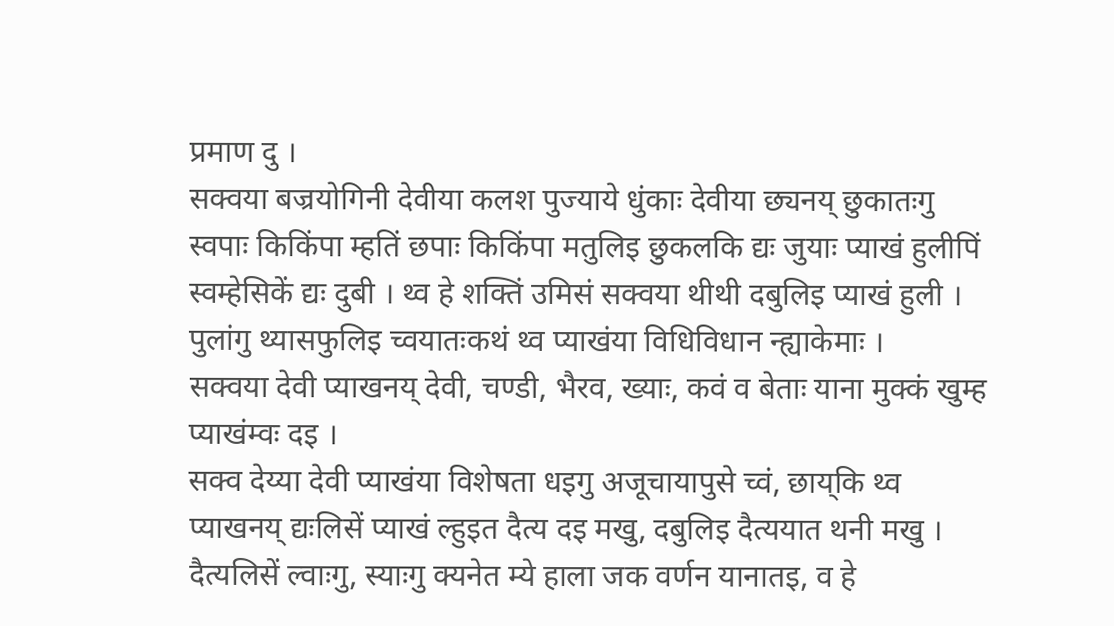प्रमाण दु ।
सक्वया बज्रयोगिनी देवीया कलश पुज्याये धुंकाः देवीया छ्यनय्‌ छुकातःगु स्वपाः किकिंपा म्हतिं छपाः किकिंपा मतुलिइ छुकलकि द्यः जुयाः प्याखं हुलीपिं स्वम्हेसिकें द्यः दुबी । थ्व हे शक्तिं उमिसं सक्वया थीथी दबुलिइ प्याखं हुली । पुलांगु थ्यासफुलिइ च्वयातःकथं थ्व प्याखंया विधिविधान न्ह्याकेमाः ।
सक्वया देवी प्याखनय्‌ देवी, चण्डी, भैरव, ख्याः, कवं व बेताः याना मुक्कं खुम्ह प्याखंम्वः दइ ।
सक्व देय्या देवी प्याखंया विशेषता धइगु अजूचायापुसे च्वं, छाय्‌कि थ्व प्याखनय्‌ द्यःलिसें प्याखं ल्हुइत दैत्य दइ मखु, दबुलिइ दैत्ययात थनी मखु । दैत्यलिसें ल्वाःगु, स्याःगु क्यनेत म्ये हाला जक वर्णन यानातइ, व हे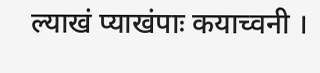ल्याखं प्याखंपाः कयाच्वनी ।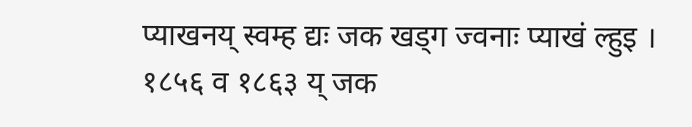प्याखनय्‌ स्वम्ह द्यः जक खड्ग ज्वनाः प्याखं ल्हुइ ।
१८५६ व १८६३ य्‌ जक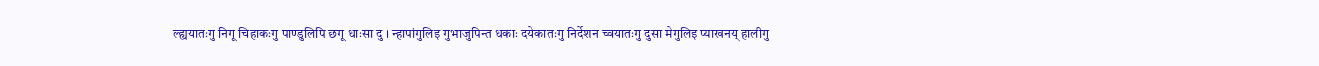ल्ह्ययातःगु निगू चिहाकःगु पाण्डुलिपि छगू धाःसा दु । न्हापांगुलिइ गुभाजुपिन्त धकाः दयेकातःगु निर्देशन च्वयातःगु दुसा मेगुलिइ प्याखनय्‌ हालीगु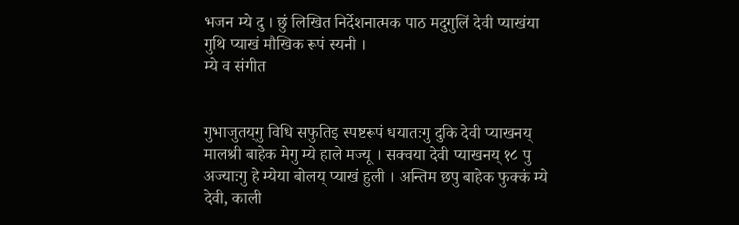भजन म्ये दु । छुं लिखित निर्देशनात्मक पाठ मदुगुलिं देवी प्याखंया गुथि प्याखं मौखिक रूपं स्यनी ।
म्ये व संगीत


गुभाजुतय्‌गु विधि सफुतिइ स्पष्टरूपं धयातःगु दुकि देवी प्याखनय्‌ मालश्री बाहेक मेगु म्ये हाले मज्यू । सक्वया देवी प्याखनय्‌ १८ पु अज्याःगु हे म्येया बोलय्‌ प्याखं हुली । अन्तिम छपु बाहेक फुक्कं म्ये देवी, काली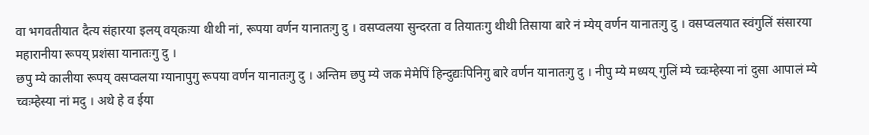वा भगवतीयात दैत्य संहारया इलय्‌ वय्‌कःया थीथी नां, रूपया वर्णन यानातःगु दु । वसप्वलया सुन्दरता व तियातःगु थीथी तिसाया बारे नं म्येय्‌ वर्णन यानातःगु दु । वसप्वलयात स्वंगुलिं संसारया महारानीया रूपय्‌ प्रशंसा यानातःगु दु ।
छपु म्ये कालीया रूपय्‌ वसप्वलया ग्यानापुगु रूपया वर्णन यानातःगु दु । अन्तिम छपु म्ये जक मेमेपिं हिन्दुद्यःपिनिगु बारे वर्णन यानातःगु दु । नीपु म्ये मध्यय्‌ गुलिं म्ये च्वःम्हेस्या नां दुसा आपालं म्ये च्वःम्हेस्या नां मदु । अथे हे व ईया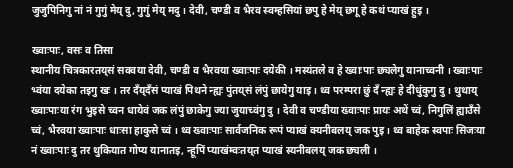जुजुपिनिगु नां नं गुगुं मेय्‌ दु, गुगुं मेय्‌ मदु । देवी, चण्डी व भैरव स्वम्हसियां छपु हे मेय्‌ छगू हे कथं प्याखं हुइ ।

ख्वाःपाः, वसः व तिसा
स्थानीय चित्रकारतय्‌सं सक्वया देवी, चण्डी व भैरवया ख्वाःपाः दयेकी । मस्यंतले व हे ख्वाःपाः छ्यलेगु यानाच्वनी । ख्वाःपाः भ्वंया दयेका तइगु खः । तर दँय्‌दँसं प्याखं पिथने न्ह्यः पुंतय्‌सं लंपुं छायेगु याइ । थ्व परम्परा छुं दँ न्ह्यः हे दीधुंकुगु दु । थुथाय्‌ ख्वाःपाःया रंग भुइसे च्वन धायेवं जक लंपुं छाकेगु ज्या जुयाच्वंगु दु । देवी व चण्डीया ख्वाःपाः प्रायः अथें च्वं, निगुलिं ह्याउँसे च्वं, भैरवया ख्वाःपाः धाःसा हाकुसे च्वं । थ्व ख्वाःपाः सार्वजनिक रूपं प्याखं क्यनीबलय्‌ जक पुइ । थ्व बाहेक स्वपाः सिजःया नं ख्वाःपाः दु तर थुकियात गोप्य यानातइ, न्हूपिं प्याखंम्वःतय्‌त प्याखं स्यनीबलय्‌ जक छ्यली ।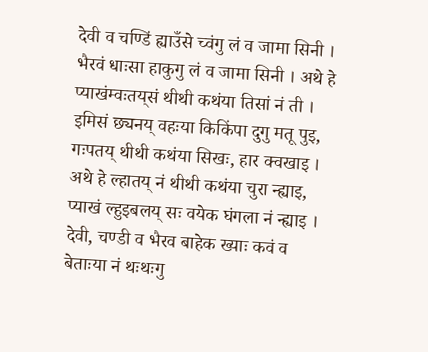देवी व चण्डिं ह्याउँसे च्वंगु लं व जामा सिनी । भैरवं धाःसा हाकुगु लं व जामा सिनी । अथे हे प्याखंम्वःतय्‌सं थीथी कथंया तिसां नं ती । इमिसं छ्यनय्‌ वहःया किकिंपा दुगु मतू पुइ, गःपतय्‌ थीथी कथंया सिखः, हार क्वखाइ । अथे हे ल्हातय्‌ नं थीथी कथंया चुरा न्ह्याइ, प्याखं ल्हुइबलय्‌ सः वयेक घंगला नं न्ह्याइ ।
देवी, चण्डी व भैरव बाहेक ख्याः कवं व बेताःया नं थःथःगु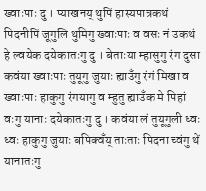ख्वाःपाः दु । प्याखनय्‌ थुपिं हास्यपात्रकथं पिदनीपिं जूगुलि थुमिगु ख्वाःपाः व वसः नं उकथं हे ल्वयेक दयेकातःगु दु । बेताःया म्हासुगु रंग दुसा कवंया ख्वाःपाः तुयूगु जुयाः ह्याउँगु रंगं मिखा व ख्वाःपाः हाकुगु रंगयागु व म्हुतु ह्याउँक मे पिहां वःगु यानाः दयेकातःगु दु । कवंया लं तुयूगुली ध्वः ध्वः हाकुगु जुयाः बपिक्वँय्‌ ताःताः पिदना च्वंगु थें यानातःगु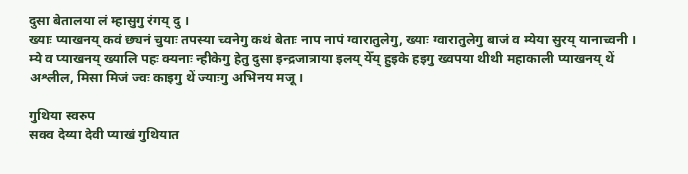दुसा बेतालया लं म्हासुगु रंगय्‌ दु ।
ख्याः प्याखनय्‌ कवं छ्यनं चुयाः तपस्या च्वनेगु कथं बेताः नाप नापं ग्वारातुलेगु, ख्याः ग्वारातुलेगु बाजं व म्येया सुरय्‌ यानाच्वनी । म्ये व प्याखनय्‌ ख्यालि पहः क्यनाः न्हीकेगु हेतु दुसा इन्द्रजात्राया इलय्‌ येँय्‌ हुइके हइगु ख्वपया थीथी महाकाली प्याखनय्‌ थें अश्लील, मिसा मिजं ज्वः काइगु थें ज्याःगु अभिनय मजू ।

गुथिया स्वरुप
सक्व देय्या देवी प्याखं गुथियात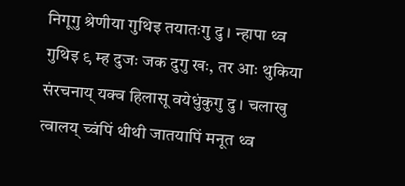निगूगु श्रेणीया गुथिइ तयातःगु दु । न्हापा थ्व गुथिइ ९ म्ह दुजः जक दुगु खः, तर आः थुकिया संरचनाय्‌ यक्व हिलासू वयेधुंकुगु दु । चलाखु त्वालय्‌ च्वंपिं थीथी जातयापिं मनूत थ्व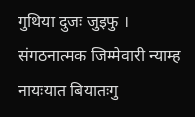गुथिया दुजः जुइफु । संगठनात्मक जिम्मेवारी न्याम्ह नायःयात बियातःगु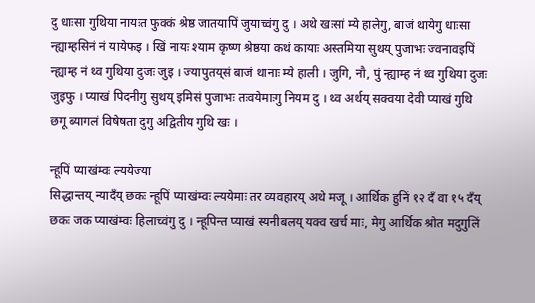दु धाःसा गुथिया नायःत फुक्कं श्रेष्ठ जातयापिं जुयाच्वंगु दु । अथे खःसां म्ये हालेगु, बाजं थायेगु धाःसा न्ह्याम्हसिनं नं यायेफइ । खिं नायः श्याम कृष्ण श्रेष्ठया कथं कायाः अस्तमिया सुथय्‌ पुजाभः ज्वनावइपिं न्ह्याम्ह नं थ्व गुथिया दुजः जुइ । ज्यापुतय्‌सं बाजं थानाः म्ये हाली । जुगि, नौ, पुं न्ह्याम्ह नं थ्व गुथिया दुजः जुइफु । प्याखं पिदनीगु सुथय्‌ इमिसं पुजाभः तःवयेमाःगु नियम दु । थ्व अर्थय्‌ सक्वया देवी प्याखं गुथि छगू ब्यागलं विषेषता दुगु अद्वितीय गुथि खः ।

न्हूपिं प्याखंम्वः ल्ययेज्या
सिद्धान्तय्‌ न्यादँय्‌ छकः न्हूपिं प्याखंम्वः ल्ययेमाः तर व्यवहारय्‌ अथे मजू । आर्थिक हुनिं १२ दँ वा १५ दँय्‌ छकः जक प्याखंम्वः हिलाच्वंगु दु । न्हूपिन्त प्याखं स्यनीबलय्‌ यक्व खर्च माः, मेगु आर्थिक श्रोत मदुगुलिं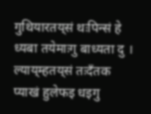गुथियारतय्‌सं थःपिन्सं हे ध्यबा तयेमाःगु बाध्यता दु । ल्याय्‌म्हतय्‌सं तःदँतक प्याखं हुलेफइ धइगु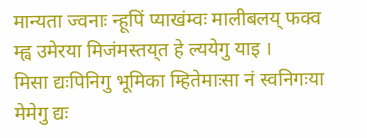मान्यता ज्वनाः न्हूपिं प्याखंम्वः मालीबलय्‌ फक्व म्ह्व उमेरया मिजंमस्तय्‌त हे ल्ययेगु याइ ।
मिसा द्यःपिनिगु भूमिका म्हितेमाःसा नं स्वनिगःया मेमेगु द्यः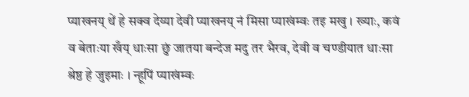प्याखनय्‌ थें हे सक्व देय्या देवी प्याखनय्‌ नं मिसा प्याखंम्वः तइ मखु । ख्याः, कवं व बेताःया खँय्‌ धाःसा छुं जातया बन्देज मदु तर भैरव, देवी व चण्डीयात धाःसा श्रेष्ठ हे जुइमाः । न्हूपिं प्याखंम्वः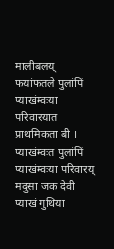मालीबलय्‌ फयांफतले पुलांपिं प्याखंम्वःया परिवारयात प्राथमिकता बी । प्याखंम्वःत पुलांपिं प्याखंम्वःया परिवारय्‌ मदुसा जक देवी प्याखं गुथिया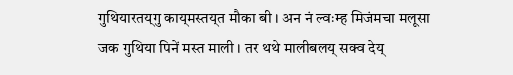गुथियारतय्‌गु काय्‌मस्तय्‌त मौका बी । अन नं ल्वःम्ह मिजंमचा मलूसा जक गुथिया पिनें मस्त माली । तर थथे मालीबलय्‌ सक्व देय्‌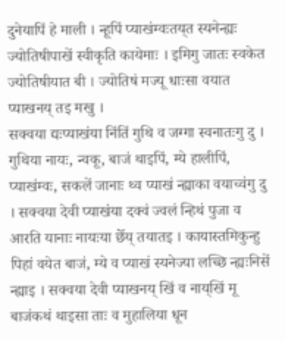दुनेयापिं हे माली । न्हूपिं प्याखंम्वःतय्‌त स्यनेन्ह्यः ज्योतिषीपाखें स्वीकृति कायेमाः । इमिगु जातः स्वकेत ज्योतिषीयात बी । ज्योतिषं मज्यू धाःसा वयात प्याखनय्‌ तइ मखु ।
सक्वया द्यःप्याखंया निंतिं गुथि व जग्गा स्वनातःगु दु । गुथिया नायः, न्वकू, बाजं थाइपिं, म्ये हालीपिं, प्याखंम्वः, सकलें जानाः थ्व प्याखं न्ह्याका वयाच्वंगु दु । सक्वया देवी प्याखंया दक्वं ज्वलं न्हिथं पुजा व आरति यानाः नायःया छेँय्‌ तयातइ । कायास्तमिकुन्हु पिहां वयेत बाजं, म्ये व प्याखं स्यनेज्या लच्छि न्ह्यःनिसें न्ह्याइ । सक्वया देवी प्याखनय्‌ खिं व नाय्‌खिं मू बाजंकथं थाइसा ताः व मुहालिया धून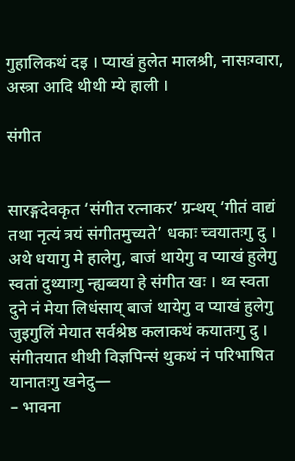गुहालिकथं दइ । प्याखं हुलेत मालश्री, नासःग्वारा, अस्त्रा आदि थीथी म्ये हाली ।

संगीत


सारङ्गदेवकृत ‘संगीत रत्नाकर’ ग्रन्थय् ‘गीतं वाद्यं तथा नृत्यं त्रयं संगीतमुच्यते’ धकाः च्वयातःगु दु । अथे धयागु मे हालेगु, बाजं थायेगु व प्याखं हुलेगु स्वतां दुथ्याःगु न्ह्यब्वया हे संगीत खः । थ्व स्वता दुने नं मेया लिधंसाय् बाजं थायेगु व प्याखं हुलेगु जुइगुलिं मेयात सर्वश्रेष्ठ कलाकथं कयातःगु दु ।
संगीतयात थीथी विज्ञपिन्सं थुकथं नं परिभाषित यानातःगु खनेदु—
– भावना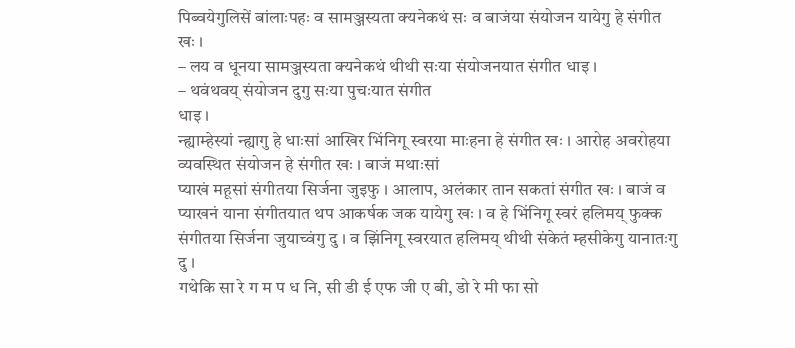पिब्वयेगुलिसें बांलाःपहः व सामञ्जस्यता क्यनेकथं सः व बाजंया संयोजन यायेगु हे संगीत खः ।
– लय व धूनया सामञ्जस्यता क्यनेकथं थीथी सःया संयोजनयात संगीत धाइ ।
– थवंथवय् संयोजन दुगु सःया पुचःयात संगीत
धाइ ।
न्ह्याम्हेस्यां न्ह्यागु हे धाःसां आखिर भिंनिगू स्वरया माःहना हे संगीत खः । आरोह अवरोहया व्यवस्थित संयोजन हे संगीत खः । बाजं मथाःसां
प्याखं महूसां संगीतया सिर्जना जुइफु । आलाप, अलंकार तान सकतां संगीत खः । बाजं व प्याखनं याना संगीतयात थप आकर्षक जक यायेगु खः । व हे भिंनिगू स्वरं हलिमय् फुक्क संगीतया सिर्जना जुयाच्वंगु दु । व झिंनिगू स्वरयात हलिमय् थीथी संकेतं म्हसीकेगु यानातःगु दु ।
गथेकि सा रे ग म प ध नि, सी डी ई एफ जी ए बी, डो रे मी फा सो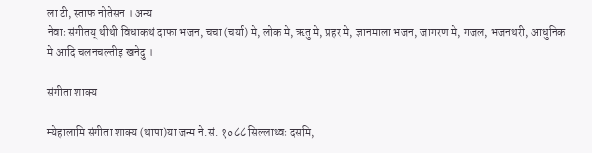ला टी, स्ताफ नोतेसन । अन्य
नेवाः संगीतय् थीथी विधाकथं दाफा भजन, चचा (चर्या) मे, लोक मे, ऋतु मे, प्रहर मे, ज्ञानमाला भजन, जागरण मे, गजल, भजनथरी, आधुनिक मे आदि चलनचल्तीइ खनेदु ।

संगीता शाक्य

म्येहालामि संगीता शाक्य (थापा)या जन्म ने.सं. १०८८ सिल्लाथ्वः दसमि,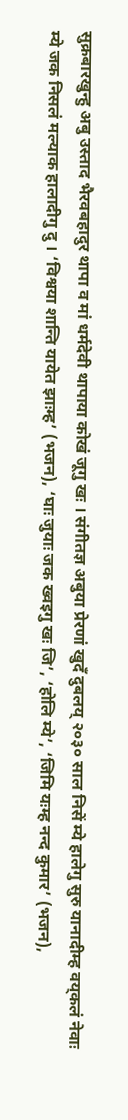सुक्रबारखुन्हु अबु उस्ताद भैरवबहादुर थापा व मां धर्मदेवी थापाया कोखं जूगु खः । संगीतज्ञ अबुया प्रेरणां खुदँ दुबलय्‌ २०३० साल निसें म्ये हालेगु सुरु यानादीम्ह वय्‌कलं नेवाः म्ये जक निसलं मल्याक हालादीगु दु । ‘विश्वया शान्ति यायेत झाःम्ह’ (भजन), ‘घाः जुयाः जक ख्वइगु खः जि’, ‘होलि म्ये’, ‘जिमि यःम्ह नन्द कुमार’ (भजन),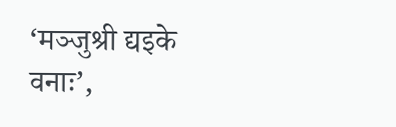‘मञ्जुश्री द्यइके वनाः’,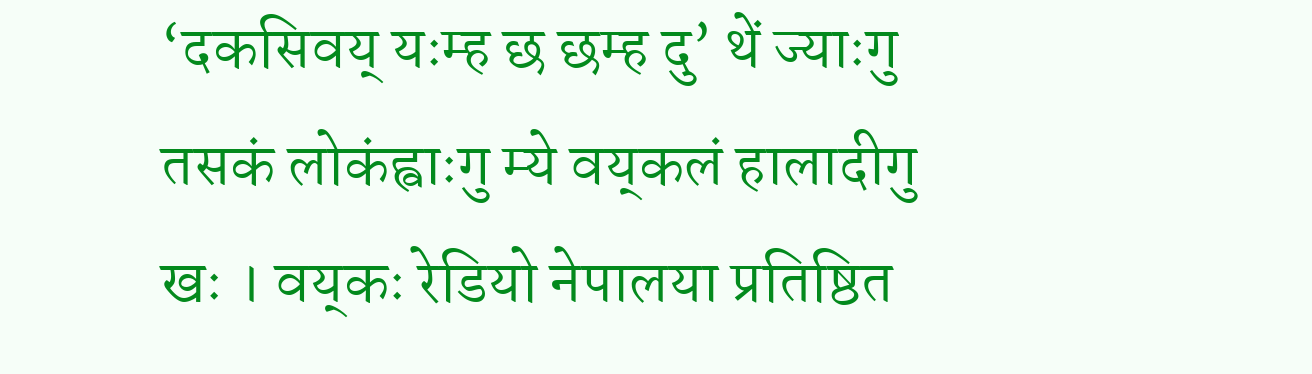‘दकसिवय्‌ यःम्ह छ छम्ह दु’ थें ज्याःगु तसकं लोकंह्वाःगु म्ये वय्‌कलं हालादीगु खः । वय्‌कः रेडियो नेपालया प्रतिष्ठित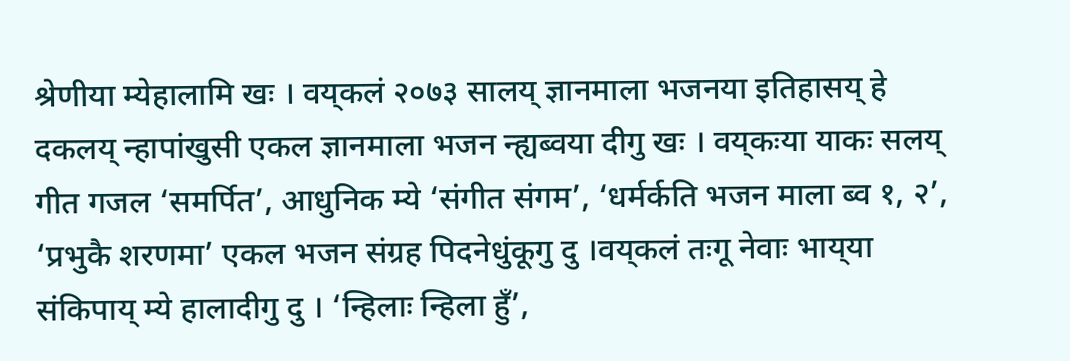श्रेणीया म्येहालामि खः । वय्‌कलं २०७३ सालय्‌ ज्ञानमाला भजनया इतिहासय्‌ हे दकलय्‌ न्हापांखुसी एकल ज्ञानमाला भजन न्ह्यब्वया दीगु खः । वय्‌कःया याकः सलय्‌ गीत गजल ‘समर्पित’, आधुनिक म्ये ‘संगीत संगम’, ‘धर्मर्कति भजन माला ब्व १, २’, ‘प्रभुकै शरणमा’ एकल भजन संग्रह पिदनेधुंकूगु दु ।वय्‌कलं तःगू नेवाः भाय्‌या संकिपाय्‌ म्ये हालादीगु दु । ‘न्हिलाः न्हिला हुँ’,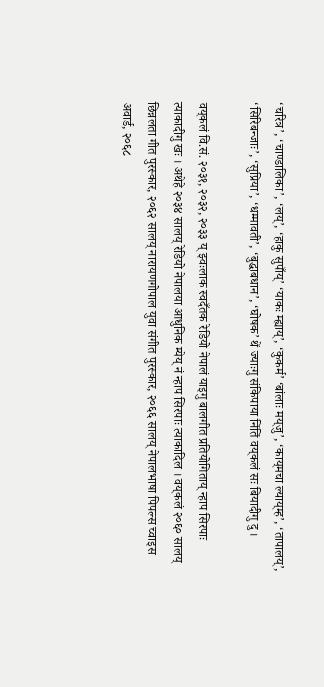‘चरित्र’, ‘चाण्डालिका’, ‘लय्‌’, ‘हाकु सुपाँय्‌’ ‘याकः म्ह्याय्‌’, ‘कुकर्म’ ‘बांलाः मय्‌जु’, ‘काय्‌मचा ल्याय्‌म्ह’, ‘तापालय्‌’, ‘सिरिबन्जाः’, ‘सुप्रिया’, ‘धम्मावती’, ‘बुद्धाबधान’, ‘घोषक’ थें ज्याःगु संकिपाया निंतिं वय्‌कलं सः बियादीगु दु ।

वय्‌कलं वि.सं. २०३१, २०३२, २०३३ य्‌ झ्वःलाक स्वदँतक रेडियो नेपालं याइगु बालगीत प्रतियोगिताय्‌ न्हाप सिरपाः त्याकादीगु खः । अथेहे २०३४ सालय्‌ रेडियो नेपालया आधुनिक म्येय्‌ नं न्हाप सिरपाः त्याकादिल । वय्‌कलं २०६० सालय्‌ छिन्नलता गीत पुरस्कार, २०६२ सालय्‌ नारायणगोपाल युवा संगीत पुरस्कार, २०६६ सालय्‌ नेपालभाषा पिपल्स च्वाइस अवार्ड, २०६८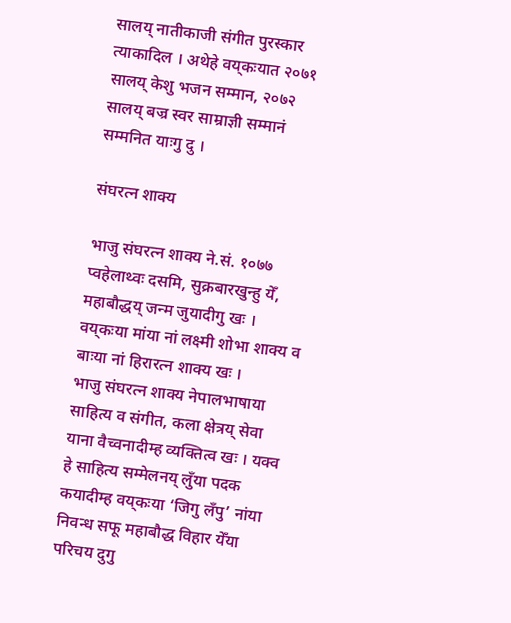सालय्‌ नातीकाजी संगीत पुरस्कार त्याकादिल । अथेहे वय्‌कःयात २०७१ सालय्‌ केशु भजन सम्मान, २०७२ सालय्‌ बज्र स्वर साम्राज्ञी सम्मानं सम्मनित याःगु दु ।

संघरत्न शाक्य

भाजु संघरत्न शाक्य ने.सं. १०७७ प्वहेलाथ्वः दसमि, सुक्रबारखुन्हु येँ, महाबौद्धय्‌ जन्म जुयादीगु खः । वय्‌कःया मांया नां लक्ष्मी शोभा शाक्य व बाःया नां हिरारत्न शाक्य खः ।
भाजु संघरत्न शाक्य नेपालभाषाया साहित्य व संगीत, कला क्षेत्रय्‌ सेवा याना वैच्वनादीम्ह व्यक्तित्व खः । यक्व हे साहित्य सम्मेलनय्‌ लुँया पदक कयादीम्ह वय्‌कःया ‘जिगु लँपु’ नांया निवन्ध सफू महाबौद्ध विहार येँया परिचय दुगु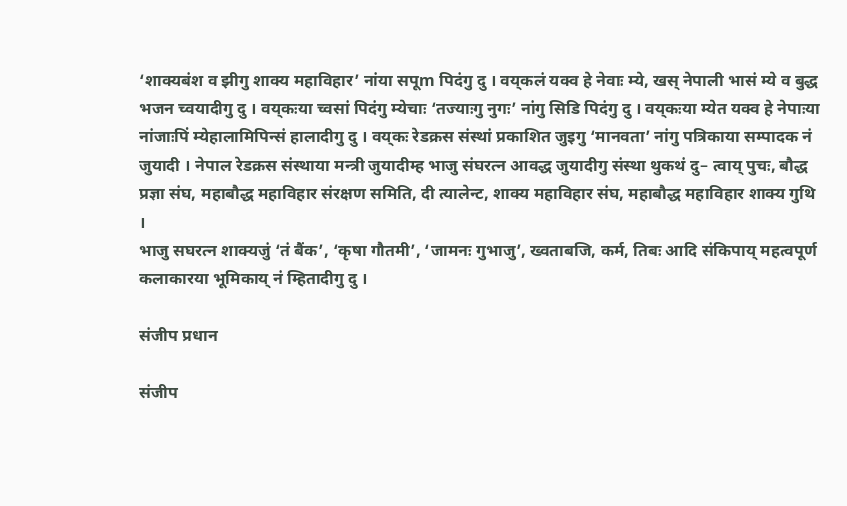‘शाक्यबंश व झीगु शाक्य महाविहार’ नांया सपूm पिदंगु दु । वय्‌कलं यक्व हे नेवाः म्ये, खस् नेपाली भासं म्ये व बुद्ध भजन च्वयादीगु दु । वय्‌कःया च्वसां पिदंगु म्येचाः ‘तज्याःगु नुगः’ नांगु सिडि पिदंगु दु । वय्‌कःया म्येत यक्व हे नेपाःया नांजाःपिं म्येहालामिपिन्सं हालादीगु दु । वय्‌कः रेडक्रस संस्थां प्रकाशित जुइगु ‘मानवता’ नांगु पत्रिकाया सम्पादक नं जुयादी । नेपाल रेडक्रस संस्थाया मन्त्री जुयादीम्ह भाजु संघरत्न आवद्ध जुयादीगु संस्था थुकथं दु– त्वाय्‌ पुचः, बौद्ध प्रज्ञा संघ, महाबौद्ध महाविहार संरक्षण समिति, दी त्यालेन्ट, शाक्य महाविहार संघ, महाबौद्ध महाविहार शाक्य गुथि ।
भाजु सघरत्न शाक्यजुं ‘तं बैंक’, ‘कृषा गौतमी’, ‘जामनः गुभाजु’, ख्वताबजि, कर्म, तिबः आदि संकिपाय्‌ महत्वपूर्ण कलाकारया भूमिकाय्‌ नं म्हितादीगु दु ।

संजीप प्रधान

संजीप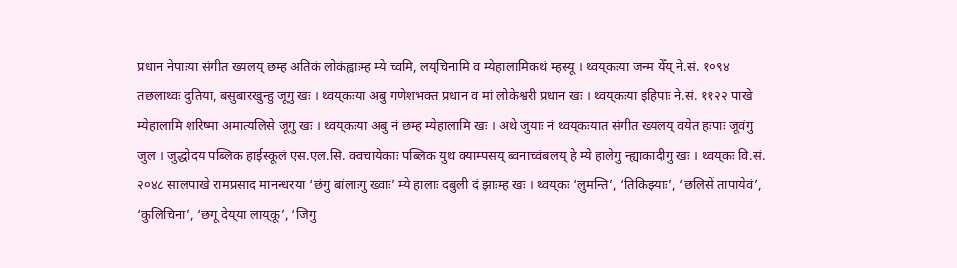प्रधान नेपाःया संगीत ख्यलय्‌ छम्ह अतिकं लोकंह्वाःम्ह म्ये च्वमि, लय्‌चिनामि व म्येहालामिकथं म्हस्यू । थ्वय्‌कःया जन्म येँय्‌ ने.सं. १०९४ तछलाथ्वः दुतिया, बसुबारखुन्हु जूगु खः । थ्वय्‌कःया अबु गणेशभक्त प्रधान व मां लोकेश्वरी प्रधान खः । थ्वय्‌कःया इहिपाः ने.सं. ११२२ पाखे म्येहालामि शरिष्मा अमात्यलिसे जूगु खः । थ्वय्‌कःया अबु नं छम्ह म्येहालामि खः । अथे जुयाः नं थ्वय्‌कःयात संगीत ख्यलय्‌ वयेत हःपाः जूवंगु जुल । जुद्धोदय पब्लिक हाईस्कूलं एस.एल.सि. क्वचायेकाः पब्लिक युथ क्याम्पसय्‌ ब्वनाच्वंबलय्‌ हे म्ये हालेगु न्ह्याकादीगु खः । थ्वय्‌कः वि.सं. २०४८ सालपाखे रामप्रसाद मानन्धरया ‘छंगु बांलाःगु ख्वाः’ म्ये हालाः दबुली दं झाःम्ह खः । थ्वय्‌कः ‘लुमन्ति’, ‘तिकिझ्याः’, ‘छलिसें तापायेवं’, ‘कुलिचिना’, ‘छगू देय्‌या लाय्‌कू’, ‘जिगु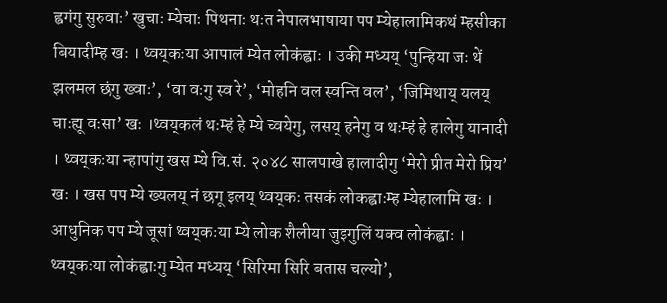ह्वगंगु सुरुवाः’ खुचाः म्येचाः पिथनाः थःत नेपालभाषाया पप म्येहालामिकथं म्हसीका बियादीम्ह खः । थ्वय्‌कःया आपालं म्येत लोकंह्वाः । उकी मध्यय्‌ ‘पुन्हिया जः थें झलमल छंगु ख्वाः’, ‘वा वःगु स्व रे’, ‘मोहनि वल स्वन्ति वल’, ‘जिमिथाय्‌ यलय्‌ चाःह्यू वःसा’ खः ।थ्वय्‌कलं थःम्हं हे म्ये च्वयेगु, लसय्‌ हनेगु व थःम्हं हे हालेगु यानादी । थ्वय्‌कःया न्हापांगु खस म्ये वि.सं. २०४८ सालपाखे हालादीगु ‘मेरो प्रीत मेरो प्रिय’ खः । खस पप म्ये ख्यलय्‌ नं छगू इलय्‌ थ्वय्‌कः तसकं लोकह्वाःम्ह म्येहालामि खः । आधुनिक पप म्ये जूसां थ्वय्‌कःया म्ये लोक शैलीया जुइगुलिं यक्व लोकंह्वाः । थ्वय्‌कःया लोकंह्वाःगु म्येत मध्यय्‌ ‘सिरिमा सिरि बतास चल्यो’,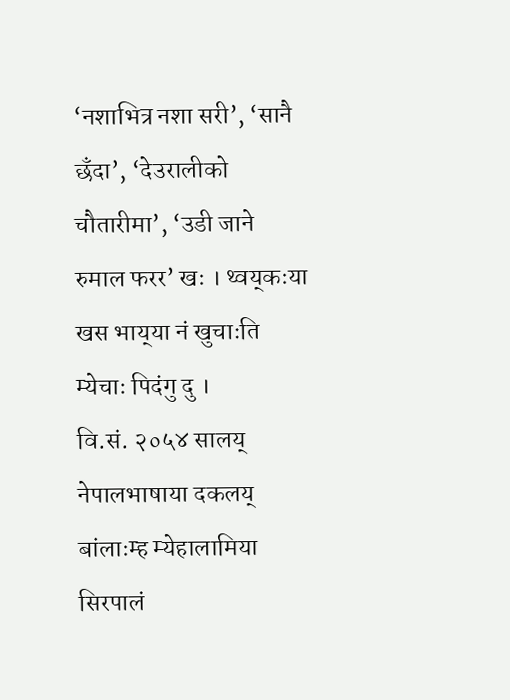‘नशाभित्र नशा सरी’, ‘सानै छँदा’, ‘देउरालीको चौतारीमा’, ‘उडी जाने रुमाल फरर’ खः । थ्वय्‌कःया खस भाय्‌या नं खुचाःति म्येचाः पिदंगु दु ।
वि.सं. २०५४ सालय्‌ नेपालभाषाया दकलय्‌ बांलाःम्ह म्येहालामिया सिरपालं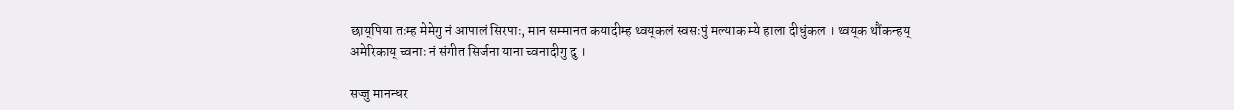छाय्‌पिया तःम्ह मेमेगु नं आपालं सिरपाः, मान सम्मानत कयादीम्ह थ्वय्‌कलं स्वसःपुं मल्याक म्ये हाला दीधुंकल । थ्वय्‌क थौंकन्हय्‌ अमेरिकाय्‌ च्वनाः नं संगीत सिर्जना याना च्वनादीगु दु ।

सज्जु मानन्धर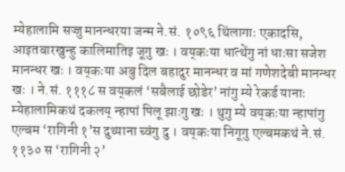म्येहालामि सज्जु मानन्धरया जन्म ने.सं. १०९६ थिंलागाः एकादसि, आइतबारखुन्हु कालिमातिइ जूगु खः । वय्‌कःया धात्थेंगु नां धाःसा सजेश मानन्धर खः । वय्‌कःया अबु दिल बहादुर मानन्धर व मां गणेशदेबी मानन्धर खः । ने.सं. १११८ स वय्‌कलं ‘सबैलाई छोडेर’ नांगु म्ये रेकर्ड यानाः म्येहालामिकथं दकलय्‌ न्हापां पिलू झाःगु खः । थुगु म्ये वय्‌कःया न्हापांगु एल्बम ‘रागिनी १’स दुथ्याना च्वंगु दु । वय्‌कःया निगूगु एल्बमकथं ने.सं. ११३० स ‘रागिनी २’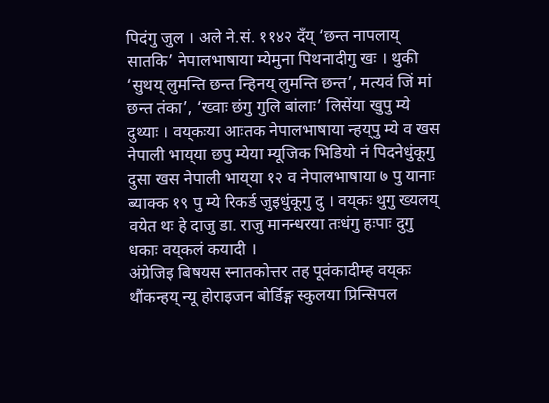पिदंगु जुल । अले ने.सं. ११४२ दँय्‌ ‘छन्त नापलाय्‌ सातकि’ नेपालभाषाया म्येमुना पिथनादीगु खः । थुकी ‘सुथय्‌ लुमन्ति छन्त न्हिनय्‌ लुमन्ति छन्त’, मत्यवं जिं मां छन्त तंका’, ‘ख्वाः छंगु गुलि बांलाः’ लिसेंया खुपु म्ये दुथ्याः । वय्‌कःया आःतक नेपालभाषाया न्हय्‌पु म्ये व खस नेपाली भाय्‌या छपु म्येया म्यूजिक भिडियो नं पिदनेधुंकूगु दुसा खस नेपाली भाय्‌या १२ व नेपालभाषाया ७ पु यानाः ब्याक्क १९ पु म्ये रिकर्ड जुइधुंकूगु दु । वय्‌कः थुगु ख्यलय्‌ वयेत थः हे दाजु डा. राजु मानन्धरया तःधंगु हःपाः दुगु धकाः वय्‌कलं कयादी ।
अंग्रेजिइ बिषयस स्नातकोत्तर तह पूवंकादीम्ह वय्‌कः थौंकन्हय्‌ न्यू होराइजन बोर्डिङ्ग स्कुलया प्रिन्सिपल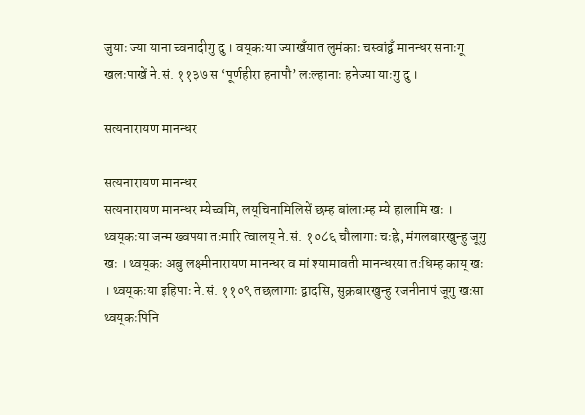जुयाः ज्या याना च्वनादीगु दु । वय्‌कःया ज्याखँयात लुमंकाः चस्वांद्वँ मानन्धर सनाःगू खलःपाखें ने.सं. ११३७ स ‘पूर्णहीरा हनापौ’ लःल्हानाः हनेज्या याःगु दु ।

सत्यनारायण मानन्धर

सत्यनारायण मानन्धर
सत्यनारायण मानन्धर म्येच्वमि, लय्‌चिनामिलिसें छम्ह बांलाःम्ह म्ये हालामि खः । थ्वय्‌कःया जन्म ख्वपया तःमारि त्वालय्‌ ने.सं. १०८६ चौलागाः चःह्रे, मंगलबारखुन्हु जूगु खः । थ्वय्‌कः अबु लक्ष्मीनारायण मानन्धर व मां श्यामावती मानन्धरया तःधिम्ह काय्‌ खः । थ्वय्‌कःया इहिपाः ने.सं. ११०९ तछलागाः द्वादसि, सुक्रबारखुन्हु रजनीनापं जूगु खःसा थ्वय्‌कःपिनि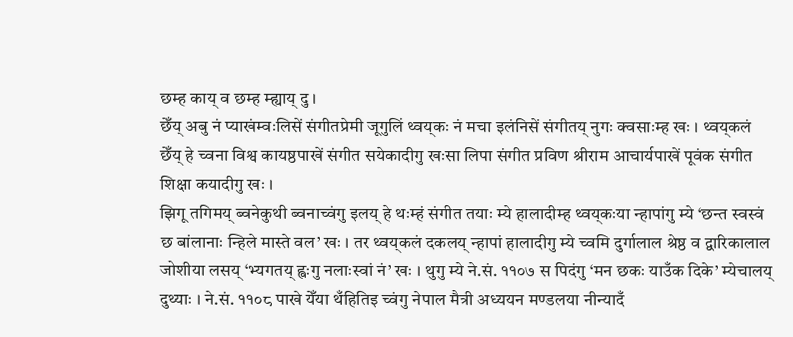छम्ह काय्‌ व छम्ह म्ह्याय्‌ दु ।
छेँय्‌ अबु नं प्याखंम्वःलिसें संगीतप्रेमी जूगुलिं थ्वय्‌कः नं मचा इलंनिसें संगीतय्‌ नुगः क्वसाःम्ह खः । थ्वय्‌कलं छेँय्‌ हे च्वना विश्व कायष्ठपाखें संगीत सयेकादीगु खःसा लिपा संगीत प्रविण श्रीराम आचार्यपाखें पूवंक संगीत शिक्षा कयादीगु खः ।
झिगू तगिमय्‌ ब्वनेकुथी ब्वनाच्वंगु इलय्‌ हे थःम्हं संगीत तयाः म्ये हालादीम्ह थ्वय्‌कःया न्हापांगु म्ये ‘छन्त स्वस्वं छ बांलानाः न्हिले मास्ते वल’ खः । तर थ्वय्‌कलं दकलय्‌ न्हापां हालादीगु म्ये च्वमि दुर्गालाल श्रेष्ठ व द्वारिकालाल जोशीया लसय्‌ ‘भ्यगतय्‌ ह्वःगु नलाःस्वां नं’ खः । थुगु म्ये ने.सं. ११०७ स पिदंगु ‘मन छकः याउँक दिके’ म्येचालय्‌ दुथ्याः । ने.सं. ११०८ पाखे येँया थँहितिइ च्वंगु नेपाल मैत्री अध्ययन मण्डलया नीन्यादँ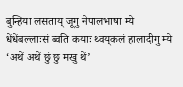बुन्हिया लसताय्‌ जूगु नेपालभाषा म्ये धेंधेंबल्लाःसं ब्वति कयाः थ्वय्‌कलं हालादीगु म्ये ‘अथें अथें छुं छु मखु थें’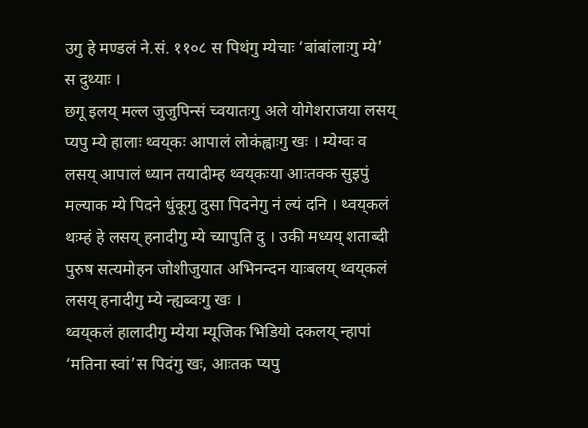उगु हे मण्डलं ने.सं. ११०८ स पिथंगु म्येचाः ‘बांबांलाःगु म्ये’ स दुथ्याः ।
छगू इलय्‌ मल्ल जुजुपिन्सं च्वयातःगु अले योगेशराजया लसय्‌ प्यपु म्ये हालाः थ्वय्‌कः आपालं लोकंह्वाःगु खः । म्येग्वः व लसय्‌ आपालं ध्यान तयादीम्ह थ्वय्‌कःया आःतक्क सुइपुं मल्याक म्ये पिदने धुंकूगु दुसा पिदनेगु नं ल्यं दनि । थ्वय्‌कलं थःम्हं हे लसय्‌ हनादीगु म्ये च्यापुति दु । उकी मध्यय्‌ शताब्दी पुरुष सत्यमोहन जोशीजुयात अभिनन्दन याःबलय्‌ थ्वय्‌कलं लसय्‌ हनादीगु म्ये न्ह्यब्वःगु खः ।
थ्वय्‌कलं हालादीगु म्येया म्यूजिक भिडियो दकलय्‌ न्हापां ‘मतिना स्वां’स पिदंगु खः, आःतक प्यपु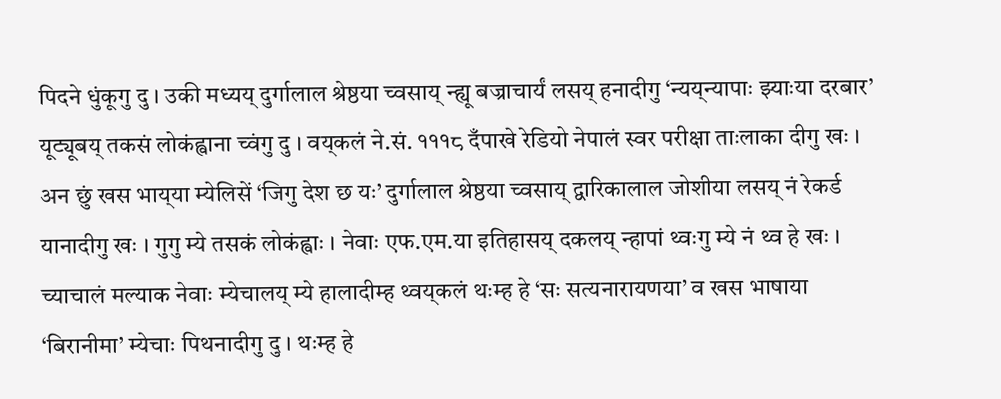पिदने धुंकूगु दु । उकी मध्यय्‌ दुर्गालाल श्रेष्ठया च्वसाय्‌ न्ह्यू बज्राचार्यं लसय्‌ हनादीगु ‘न्यय्‌न्यापाः झ्याःया दरबार’ यूट्यूबय्‌ तकसं लोकंह्वाना च्वंगु दु । वय्‌कलं ने.सं. १११८ दँपाखे रेडियो नेपालं स्वर परीक्षा ताःलाका दीगु खः । अन छुं खस भाय्‌या म्येलिसें ‘जिगु देश छ यः’ दुर्गालाल श्रेष्ठया च्वसाय्‌ द्वारिकालाल जोशीया लसय्‌ नं रेकर्ड यानादीगु खः । गुगु म्ये तसकं लोकंह्वाः । नेवाः एफ.एम.या इतिहासय्‌ दकलय्‌ न्हापां थ्वःगु म्ये नं थ्व हे खः ।
च्याचालं मल्याक नेवाः म्येचालय्‌ म्ये हालादीम्ह थ्वय्‌कलं थःम्ह हे ‘सः सत्यनारायणया’ व खस भाषाया ‘बिरानीमा’ म्येचाः पिथनादीगु दु । थःम्ह हे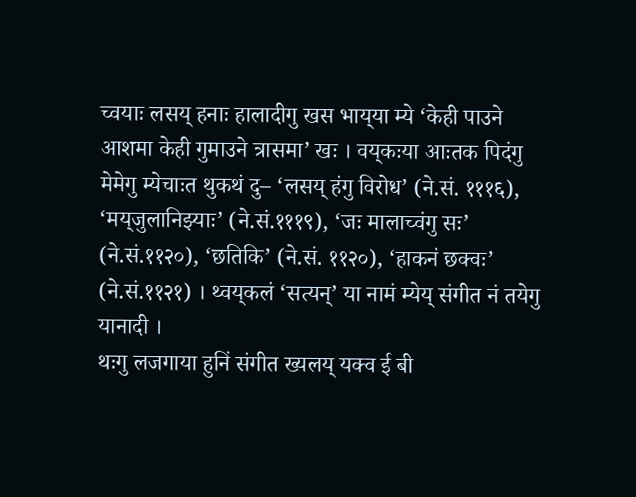च्वयाः लसय्‌ हनाः हालादीगु खस भाय्‌या म्ये ‘केही पाउने आशमा केही गुमाउने त्रासमा’ खः । वय्‌कःया आःतक पिदंगु मेमेगु म्येचाःत थुकथं दु– ‘लसय्‌ हंगु विरोध’ (ने.सं. १११६), ‘मय्‌जुलानिझ्याः’ (ने.सं.१११९), ‘जः मालाच्वंगु सः’ (ने.सं.११२०), ‘छतिकि’ (ने.सं. ११२०), ‘हाकनं छक्वः’ (ने.सं.११२१) । थ्वय्‌कलं ‘सत्यन्’ या नामं म्येय्‌ संगीत नं तयेगु यानादी ।
थःगु लजगाया हुनिं संगीत ख्यलय्‌ यक्व ई बी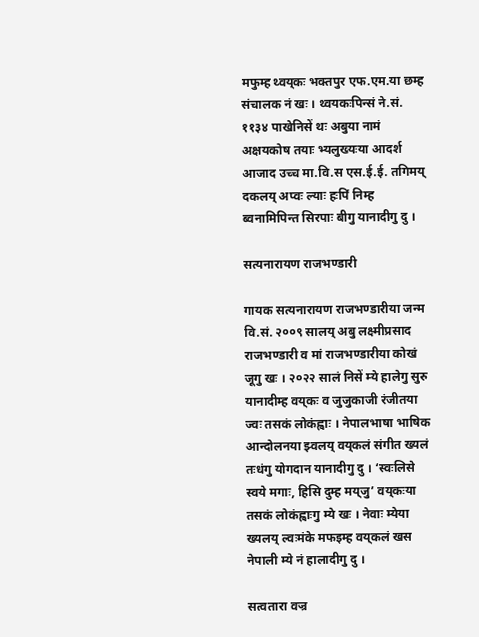मफुम्ह थ्वय्‌कः भक्तपुर एफ.एम.या छम्ह संचालक नं खः । थ्वयकःपिन्सं ने.सं. ११३४ पाखेनिसें थः अबुया नामं अक्षयकोष तयाः भ्यलुख्यःया आदर्श आजाद उच्च मा.वि.स एस.ई.ई. तगिमय्‌ दकलय्‌ अप्वः ल्याः हःपिं निम्ह ब्वनामिपिन्त सिरपाः बीगु यानादीगु दु ।

सत्यनारायण राजभण्डारी

गायक सत्यनारायण राजभण्डारीया जन्म वि.सं. २००९ सालय्‌ अबु लक्ष्मीप्रसाद राजभण्डारी व मां राजभण्डारीया कोखं जूगु खः । २०२२ सालं निसें म्ये हालेगु सुरु यानादीम्ह वय्‌कः व जुजुकाजी रंजीतया ज्वः तसकं लोकंह्वाः । नेपालभाषा भाषिक आन्दोलनया झ्वलय्‌ वय्‌कलं संगीत ख्यलं तःधंगु योगदान यानादीगु दु । ‘स्वःलिसे स्वये मगाः, हिसि दुम्ह मय्‌जु’ वय्‌कःया तसकं लोकंह्वाःगु म्ये खः । नेवाः म्येया ख्यलय्‌ ल्वःमंके मफइम्ह वय्‌कलं खस नेपाली म्ये नं हालादीगु दु ।

सत्वतारा वज्र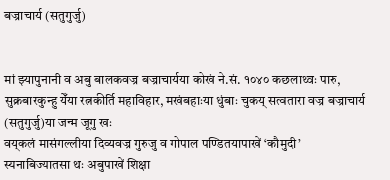बज्राचार्य (सतुगुर्जु)


मां झ्यापुनानी व अबु बालकवज्र बज्राचार्यया कोखं ने.सं. १०४० कछलाथ्वः पारु, सुक्रबारकुन्हु येँया रत्नकीर्ति महाविहार, मखंबहाःया धुंबाः चुकय्‌ सत्वतारा वज्र बज्राचार्य (सतुगुर्जु)या जन्म जूगु खः
वय्‌कलं मासंगल्लीया दिव्यवज्र गुरुजु व गोपाल पण्डितयापाखें ‘कौमुदी’ स्यनाबिज्यातसा थः अबुपाखें शिक्षा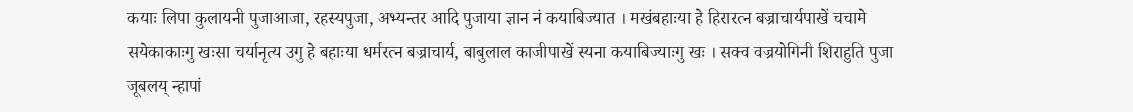कयाः लिपा कुलायनी पुजाआजा, रहस्यपुजा, अभ्यन्तर आदि पुजाया ज्ञान नं कयाबिज्यात । मखंबहाःया हे हिरारत्न बज्राचार्यपाखें चचामे सयेकाकाःगु खःसा चर्यानृत्य उगु हे बहाःया धर्मरत्न बज्राचार्य, बाबुलाल काजीपाखें स्यना कयाबिज्याःगु खः । सक्व वज्रयोगिनी शिराहुति पुजा जूबलय्‌ न्हापां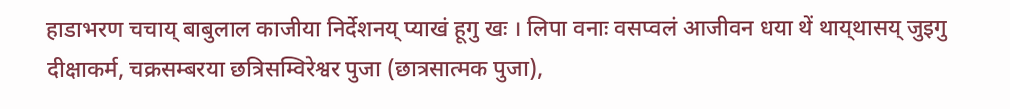हाडाभरण चचाय्‌ बाबुलाल काजीया निर्देशनय्‌ प्याखं हूगु खः । लिपा वनाः वसप्वलं आजीवन धया थें थाय्‌थासय्‌ जुइगु दीक्षाकर्म, चक्रसम्बरया छत्रिसम्विरेश्वर पुजा (छात्रसात्मक पुजा),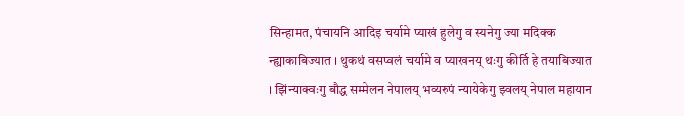सिन्हामत, पंचायनि आदिइ चर्यामे प्याखं हुलेगु व स्यनेगु ज्या मदिक्क न्ह्याकाबिज्यात । थुकथं वसप्वलं चर्यामे व प्याखनय्‌ थःगु कीर्ति हे तयाबिज्यात । झिंन्याक्वःगु बौद्ध सम्मेलन नेपालय्‌ भव्यरुपं न्यायेकेगु झ्वलय्‌ नेपाल महायान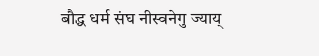बौद्ध धर्म संघ नीस्वनेगु ज्याय्‌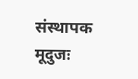संस्थापक मूदुजः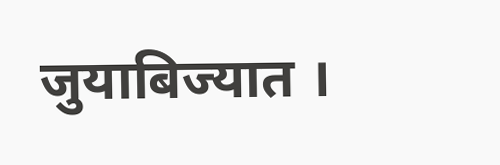जुयाबिज्यात ।